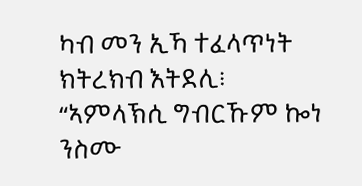ካብ መን ኢኻ ተፈላጥነት ክትረክብ እትደሊ፧
“ኣምላኽሲ ግብርኹም ኰነ ንስሙ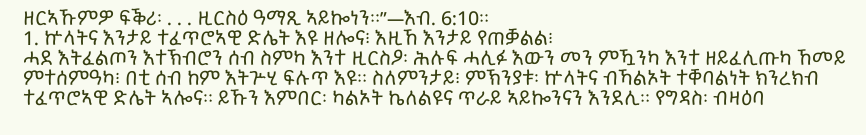ዘርኣኹምዎ ፍቕሪ፡ . . . ዚርስዕ ዓማጺ ኣይኰነን።”—እብ. 6:10።
1. ኵላትና እንታይ ተፈጥሮኣዊ ድሌት እዩ ዘሎና፧ እዚኸ እንታይ የጠቓልል፧
ሓደ እትፈልጦን እተኽብሮን ሰብ ስምካ እንተ ዚርስዖ፡ ሕሉፍ ሓሊፉ እውን መን ምዃንካ እንተ ዘይፈሊጡካ ኸመይ ምተሰምዓካ፧ በቲ ሰብ ከም እትጕሂ ፍሉጥ እዩ። ስለምንታይ፧ ምኽንያቱ፡ ኵላትና ብኻልኦት ተቐባልነት ክንረክብ ተፈጥሮኣዊ ድሌት ኣሎና። ይኹን እምበር፡ ካልኦት ኬለልዩና ጥራይ ኣይኰንናን እንደሊ። የግዳስ፡ ብዛዕባ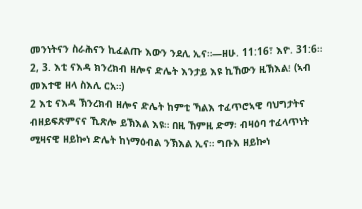መንነትናን ስራሕናን ኪፈልጡ እውን ንደሊ ኢና።—ዘሁ. 11:16፣ እዮ. 31:6።
2, 3. እቲ ናእዳ ክንረክብ ዘሎና ድሌት እንታይ እዩ ኪኸውን ዚኽእል፧ (ኣብ መእተዊ ዘላ ስእሊ ርአ።)
2 እቲ ናእዳ ኽንረክብ ዘሎና ድሌት ከምቲ ኻልእ ተፈጥሮኣዊ ባህግታትና ብዘይፍጽምናና ኺጽሎ ይኽእል እዩ። በዚ ኸምዚ ድማ፡ ብዛዕባ ተፈላጥነት ሚዛናዊ ዘይኰነ ድሌት ከነማዕብል ንኽእል ኢና። ግቡእ ዘይኰነ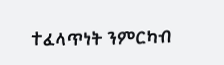ተፈላጥነት ንምርካብ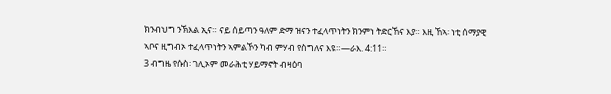ክንብህግ ንኽእል ኢና። ናይ ሰይጣን ዓለም ድማ ዝናን ተፈላጥነትን ክንምነ ትድርኸና እያ። እዚ ኸኣ፡ ነቲ ሰማያዊ ኣቦና ዚግብኦ ተፈላጥነትን ኣምልኾን ካብ ምሃብ የስግለና እዩ።—ራእ. 4:11።
3 ብግዜ የሱስ፡ ገሊኦም መራሕቲ ሃይማኖት ብዛዕባ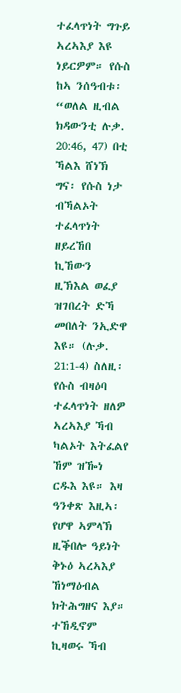ተፈላጥነት ግጉይ ኣረኣእያ እዩ ነይርዎም። የሱስ ከኣ ንሰዓብቱ፡ “ወለል ዚብል ክዳውንቲ ሉቃ. 20:46, 47) በቲ ኻልእ ሸነኽ ግና፡ የሱስ ነታ ብኻልኦት ተፈላጥነት ዘይረኸበ ኪኸውን ዚኽእል ወፈያ ዝገበረት ድኻ መበለት ንኢድዋ እዩ። (ሉቃ. 21:1-4) ስለዚ፡ የሱስ ብዛዕባ ተፈላጥነት ዘለዎ ኣረኣእያ ኻብ ካልኦት እትፈልየ ኸም ዝዀነ ርዱእ እዩ። እዛ ዓንቀጽ እዚኣ፡ የሆዋ ኣምላኽ ዚቕበሎ ዓይነት ቅኑዕ ኣረኣእያ ኸነማዕብል ክትሕግዘና እያ።
ተኸዲኖም ኪዛወሩ ኻብ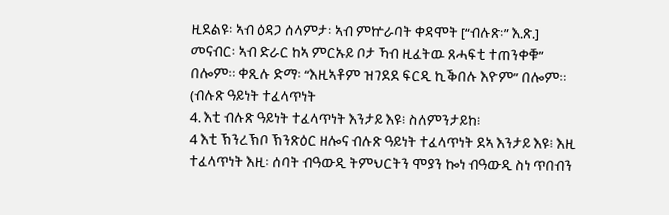ዚደልዩ፡ ኣብ ዕዳጋ ሰላምታ፡ ኣብ ምኵራባት ቀዳሞት [“ብሉጽ፡” እ.ጽ.] መናብር፡ ኣብ ድራር ከኣ ምርኡይ ቦታ ኻብ ዚፈትዉ ጸሓፍቲ ተጠንቀቑ” በሎም። ቀጺሉ ድማ፡ “እዚኣቶም ዝገደደ ፍርዲ ኪቕበሉ እዮም” በሎም። (ብሉጽ ዓይነት ተፈላጥነት
4. እቲ ብሉጽ ዓይነት ተፈላጥነት እንታይ እዩ፧ ስለምንታይከ፧
4 እቲ ኽንረኽቦ ኽንጽዕር ዘሎና ብሉጽ ዓይነት ተፈላጥነት ደኣ እንታይ እዩ፧ እዚ ተፈላጥነት እዚ፡ ሰባት ብዓውዲ ትምህርትን ሞያን ኰነ ብዓውዲ ስነ ጥበብን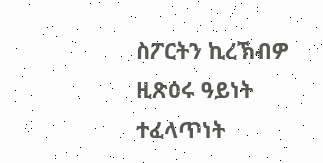ስፖርትን ኪረኽብዎ ዚጽዕሩ ዓይነት ተፈላጥነት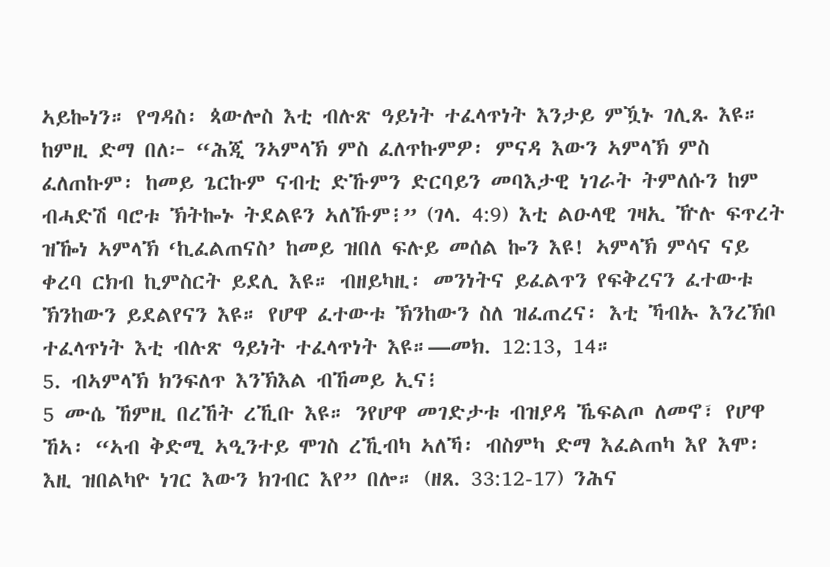ኣይኰነን። የግዳስ፡ ጳውሎስ እቲ ብሉጽ ዓይነት ተፈላጥነት እንታይ ምዃኑ ገሊጹ እዩ። ከምዚ ድማ በለ፦ “ሕጂ ንኣምላኽ ምስ ፈለጥኩምዎ፡ ምናዳ እውን ኣምላኽ ምስ ፈለጠኩም፡ ከመይ ጌርኩም ናብቲ ድኹምን ድርባይን መባእታዊ ነገራት ትምለሱን ከም ብሓድሽ ባሮቱ ኽትኰኑ ትደልዩን ኣለኹም፧” (ገላ. 4:9) እቲ ልዑላዊ ገዛኢ ዅሉ ፍጥረት ዝዀነ ኣምላኽ ‘ኪፈልጠናስ’ ከመይ ዝበለ ፍሉይ መሰል ኰን እዩ! ኣምላኽ ምሳና ናይ ቀረባ ርክብ ኪምስርት ይደሊ እዩ። ብዘይካዚ፡ መንነትና ይፈልጥን የፍቅረናን ፈተውቱ ኽንከውን ይደልየናን እዩ። የሆዋ ፈተውቱ ኽንከውን ስለ ዝፈጠረና፡ እቲ ኻብኡ እንረኽቦ ተፈላጥነት እቲ ብሉጽ ዓይነት ተፈላጥነት እዩ።—መክ. 12:13, 14።
5. ብኣምላኽ ክንፍለጥ እንኽእል ብኸመይ ኢና፧
5 ሙሴ ኸምዚ በረኸት ረኺቡ እዩ። ንየሆዋ መገድታቱ ብዝያዳ ኼፍልጦ ለመኖ፣ የሆዋ ኸኣ፡ “ኣብ ቅድሚ ኣዒንተይ ሞገስ ረኺብካ ኣለኻ፡ ብስምካ ድማ እፈልጠካ እየ እሞ፡ እዚ ዝበልካዮ ነገር እውን ክገብር እየ” በሎ። (ዘጸ. 33:12-17) ንሕና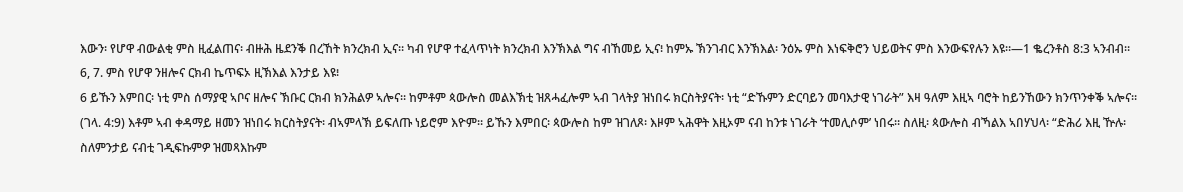እውን፡ የሆዋ ብውልቂ ምስ ዚፈልጠና፡ ብዙሕ ዜደንቕ በረኸት ክንረክብ ኢና። ካብ የሆዋ ተፈላጥነት ክንረክብ እንኽእል ግና ብኸመይ ኢና፧ ከምኡ ኽንገብር እንኽእል፡ ንዕኡ ምስ እነፍቅሮን ህይወትና ምስ እንውፍየሉን እዩ።—1 ቈረንቶስ 8:3 ኣንብብ።
6, 7. ምስ የሆዋ ንዘሎና ርክብ ኬጥፍኦ ዚኽእል እንታይ እዩ፧
6 ይኹን እምበር፡ ነቲ ምስ ሰማያዊ ኣቦና ዘሎና ኽቡር ርክብ ክንሕልዎ ኣሎና። ከምቶም ጳውሎስ መልእኽቲ ዝጸሓፈሎም ኣብ ገላትያ ዝነበሩ ክርስትያናት፡ ነቲ “ድኹምን ድርባይን መባእታዊ ነገራት” እዛ ዓለም እዚኣ ባሮት ከይንኸውን ክንጥንቀቕ ኣሎና። (ገላ. 4:9) እቶም ኣብ ቀዳማይ ዘመን ዝነበሩ ክርስትያናት፡ ብኣምላኽ ይፍለጡ ነይሮም እዮም። ይኹን እምበር፡ ጳውሎስ ከም ዝገለጾ፡ እዞም ኣሕዋት እዚኦም ናብ ከንቱ ነገራት ‘ተመሊሶም’ ነበሩ። ስለዚ፡ ጳውሎስ ብኻልእ ኣበሃህላ፡ “ድሕሪ እዚ ዅሉ፡ ስለምንታይ ናብቲ ገዲፍኩምዎ ዝመጻእኩም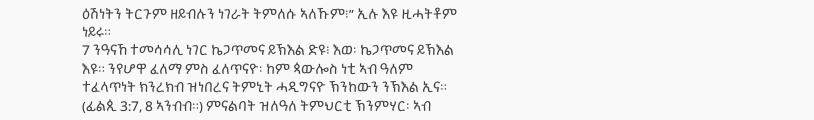ዕሽነትን ትርጉም ዘይብሉን ነገራት ትምለሱ ኣለኹም፧” ኢሉ እዩ ዚሓትቶም ነይሩ።
7 ንዓናኸ ተመሳሳሊ ነገር ኬጋጥመና ይኽእል ድዩ፧ እወ፡ ኬጋጥመና ይኽእል እዩ። ንየሆዋ ፈለማ ምስ ፈለጥናዮ፡ ከም ጳውሎስ ነቲ ኣብ ዓለም ተፈላጥነት ክንረክብ ዝነበረና ትምኒት ሓዲግናዮ ኽንከውን ንኽእል ኢና። (ፊልጲ 3:7, 8 ኣንብብ።) ምናልባት ዝለዓለ ትምህርቲ ኽንምሃር፡ ኣብ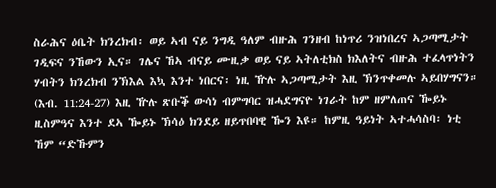ስራሕና ዕቤት ክንረክብ፡ ወይ ኣብ ናይ ንግዲ ዓለም ብዙሕ ገንዘብ ከነጥሪ ንዝነበረና ኣጋጣሚታት ገዲፍና ንኸውን ኢና። ገሌና ኸኣ ብናይ ሙዚቃ ወይ ናይ ኣትለቲክስ ክእለትና ብዙሕ ተፈላጥነትን ሃብትን ክንረክብ ንኽእል እኳ እንተ ነበርና፡ ነዚ ዅሉ ኣጋጣሚታት እዚ ኽንጥቀመሉ ኣይበሃግናን። (እብ. 11:24-27) እዚ ዅሉ ጽቡቕ ውሳነ ብምግባር ዝሓደግናዮ ነገራት ከም ዘምለጠና ዀይኑ ዚስምዓና እንተ ደኣ ዀይኑ ኽሳዕ ክንደይ ዘይጥበባዊ ዀን እዩ። ከምዚ ዓይነት ኣተሓሳስባ፡ ነቲ ኸም “ድኹምን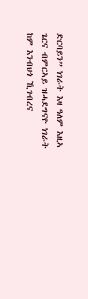ድርባይን” ነገራት እዛ ዓለም እዚኣ ጌርና ብምርኣይ ዝሓደግናዮ ነገራት ከም እንብህጎ ኺገብረና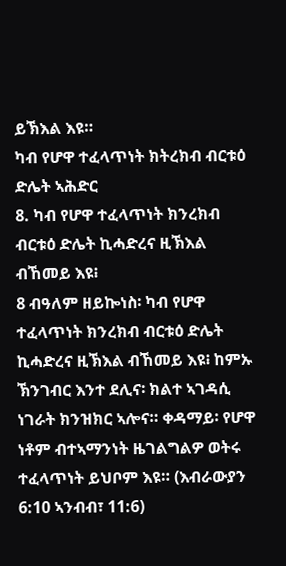ይኽእል እዩ።
ካብ የሆዋ ተፈላጥነት ክትረክብ ብርቱዕ ድሌት ኣሕድር
8. ካብ የሆዋ ተፈላጥነት ክንረክብ ብርቱዕ ድሌት ኪሓድረና ዚኽእል ብኸመይ እዩ፧
8 ብዓለም ዘይኰነስ፡ ካብ የሆዋ ተፈላጥነት ክንረክብ ብርቱዕ ድሌት ኪሓድረና ዚኽእል ብኸመይ እዩ፧ ከምኡ ኽንገብር እንተ ደሊና፡ ክልተ ኣገዳሲ ነገራት ክንዝክር ኣሎና። ቀዳማይ፡ የሆዋ ነቶም ብተኣማንነት ዜገልግልዎ ወትሩ ተፈላጥነት ይህቦም እዩ። (እብራውያን 6:10 ኣንብብ፣ 11:6)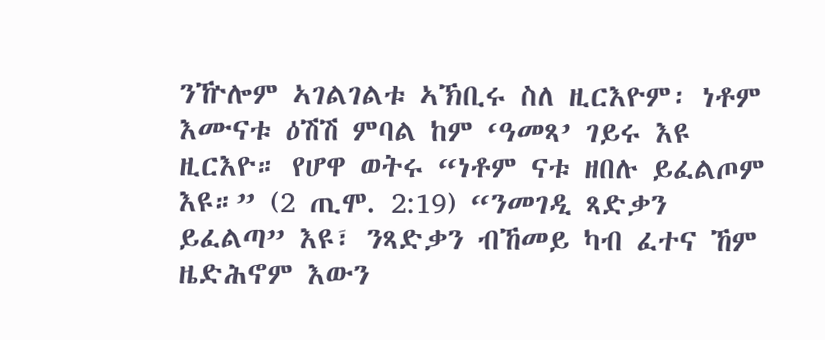ንዅሎም ኣገልገልቱ ኣኽቢሩ ስለ ዚርእዮም፡ ነቶም እሙናቱ ዕሽሽ ምባል ከም ‘ዓመጻ’ ገይሩ እዩ ዚርእዮ። የሆዋ ወትሩ “ነቶም ናቱ ዘበሉ ይፈልጦም እዩ።” (2 ጢሞ. 2:19) “ንመገዲ ጻድቃን ይፈልጣ” እዩ፣ ንጻድቃን ብኸመይ ካብ ፈተና ኸም ዜድሕኖም እውን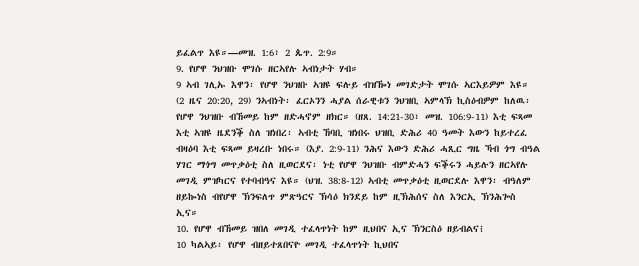ይፈልጥ እዩ።—መዝ. 1:6፣ 2 ጴጥ. 2:9።
9. የሆዋ ንህዝቡ ሞገሱ ዘርኣየሉ ኣብነታት ሃብ።
9 ኣብ ገሊኡ እዋን፡ የሆዋ ንህዝቡ ኣዝዩ ፍሉይ ብዝዀነ መገድታት ሞገሱ ኣርእይዎም እዩ። (2 ዜና 20:20, 29) ንኣብነት፡ ፈርኦንን ሓያል ሰራዊቱን ንህዝቢ ኣምላኽ ኪስዕብዎም ከለዉ፡ የሆዋ ንህዝቡ ብኸመይ ከም ዘድሓኖም ዘክር። (ዘጸ. 14:21-30፣ መዝ. 106:9-11) እቲ ፍጻመ እቲ ኣዝዩ ዜደንቕ ስለ ዝነበረ፡ ኣብቲ ኸባቢ ዝነበሩ ህዝቢ ድሕሪ 40 ዓመት እውን ከይተረፈ ብዛዕባ እቲ ፍጻመ ይዛረቡ ነበሩ። (እያ. 2:9-11) ንሕና እውን ድሕሪ ሓጺር ግዜ ኻብ ጎግ ብዓል ሃገር ማጎግ መጥቃዕቲ ስለ ዚወርደና፡ ነቲ የሆዋ ንህዝቡ ብምድሓን ፍቕሩን ሓይሉን ዘርኣየሉ መገዲ ምዝካርና የተባብዓና እዩ። (ህዝ. 38:8-12) ኣብቲ መጥቃዕቲ ዚወርደሉ እዋን፡ ብዓለም ዘይኰነስ ብየሆዋ ኽንፍለጥ ምጽዓርና ኽሳዕ ክንደይ ከም ዚኽሕሰና ስለ እንርኢ ኽንሕጐስ ኢና።
10. የሆዋ ብኸመይ ዝበለ መገዲ ተፈላጥነት ከም ዚህበና ኢና ኽንርስዕ ዘይብልና፧
10 ካልኣይ፡ የሆዋ ብዘይተጸበናዮ መገዲ ተፈላጥነት ኪህበና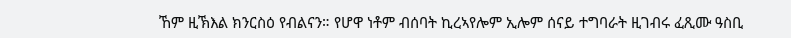ኸም ዚኽእል ክንርስዕ የብልናን። የሆዋ ነቶም ብሰባት ኪረኣየሎም ኢሎም ሰናይ ተግባራት ዚገብሩ ፈጺሙ ዓስቢ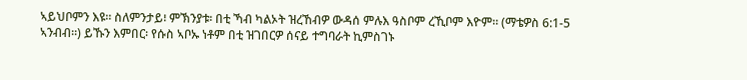ኣይህቦምን እዩ። ስለምንታይ፧ ምኽንያቱ፡ በቲ ኻብ ካልኦት ዝረኸብዎ ውዳሰ ምሉእ ዓስቦም ረኺቦም እዮም። (ማቴዎስ 6:1-5 ኣንብብ።) ይኹን እምበር፡ የሱስ ኣቦኡ ነቶም በቲ ዝገበርዎ ሰናይ ተግባራት ኪምስገኑ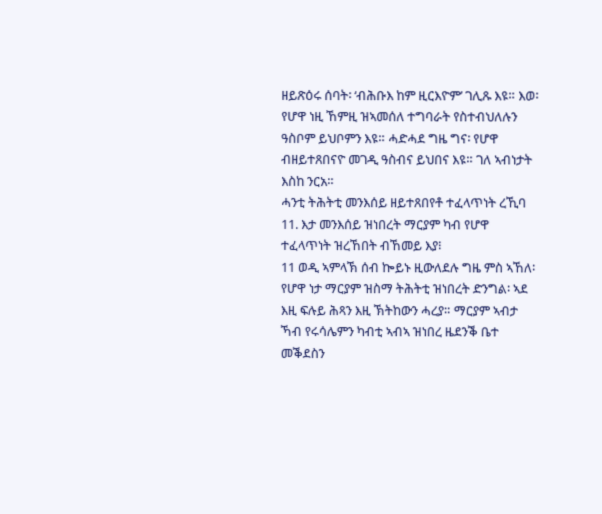ዘይጽዕሩ ሰባት፡ ‘ብሕቡእ ከም ዚርእዮም’ ገሊጹ እዩ። እወ፡ የሆዋ ነዚ ኸምዚ ዝኣመሰለ ተግባራት የስተብህለሉን ዓስቦም ይህቦምን እዩ። ሓድሓደ ግዜ ግና፡ የሆዋ ብዘይተጸበናዮ መገዲ ዓስብና ይህበና እዩ። ገለ ኣብነታት እስከ ንርአ።
ሓንቲ ትሕትቲ መንእሰይ ዘይተጸበየቶ ተፈላጥነት ረኺባ
11. እታ መንእሰይ ዝነበረት ማርያም ካብ የሆዋ ተፈላጥነት ዝረኸበት ብኸመይ እያ፧
11 ወዲ ኣምላኽ ሰብ ኰይኑ ዚውለደሉ ግዜ ምስ ኣኸለ፡ የሆዋ ነታ ማርያም ዝስማ ትሕትቲ ዝነበረት ድንግል፡ ኣደ እዚ ፍሉይ ሕጻን እዚ ኽትከውን ሓረያ። ማርያም ኣብታ ኻብ የሩሳሌምን ካብቲ ኣብኣ ዝነበረ ዜደንቕ ቤተ መቕደስን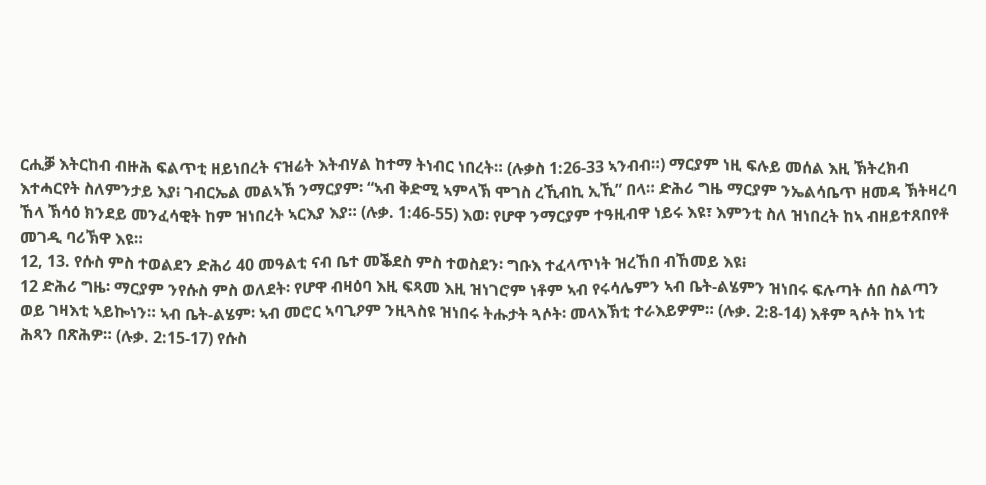ርሒቓ እትርከብ ብዙሕ ፍልጥቲ ዘይነበረት ናዝሬት እትብሃል ከተማ ትነብር ነበረት። (ሉቃስ 1:26-33 ኣንብብ።) ማርያም ነዚ ፍሉይ መሰል እዚ ኽትረክብ እተሓርየት ስለምንታይ እያ፧ ገብርኤል መልኣኽ ንማርያም፡ “ኣብ ቅድሚ ኣምላኽ ሞገስ ረኺብኪ ኢኺ” በላ። ድሕሪ ግዜ ማርያም ንኤልሳቤጥ ዘመዳ ኽትዛረባ ኸላ ኽሳዕ ክንደይ መንፈሳዊት ከም ዝነበረት ኣርእያ እያ። (ሉቃ. 1:46-55) እወ፡ የሆዋ ንማርያም ተዓዚብዋ ነይሩ እዩ፣ እምንቲ ስለ ዝነበረት ከኣ ብዘይተጸበየቶ መገዲ ባሪኽዋ እዩ።
12, 13. የሱስ ምስ ተወልደን ድሕሪ 40 መዓልቲ ናብ ቤተ መቕደስ ምስ ተወስደን፡ ግቡእ ተፈላጥነት ዝረኸበ ብኸመይ እዩ፧
12 ድሕሪ ግዜ፡ ማርያም ንየሱስ ምስ ወለደት፡ የሆዋ ብዛዕባ እዚ ፍጻመ እዚ ዝነገሮም ነቶም ኣብ የሩሳሌምን ኣብ ቤት-ልሄምን ዝነበሩ ፍሉጣት ሰበ ስልጣን ወይ ገዛእቲ ኣይኰነን። ኣብ ቤት-ልሄም፡ ኣብ መሮር ኣባጊዖም ንዚጓስዩ ዝነበሩ ትሑታት ጓሶት፡ መላእኽቲ ተራእይዎም። (ሉቃ. 2:8-14) እቶም ጓሶት ከኣ ነቲ ሕጻን በጽሕዎ። (ሉቃ. 2:15-17) የሱስ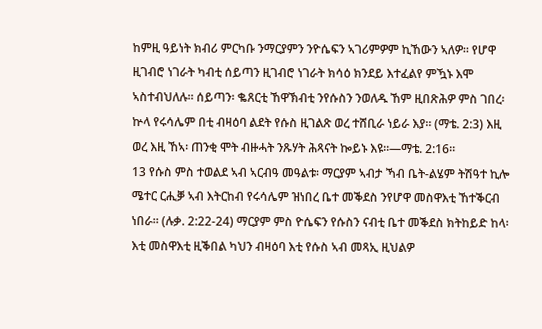ከምዚ ዓይነት ክብሪ ምርካቡ ንማርያምን ንዮሴፍን ኣገሪምዎም ኪኸውን ኣለዎ። የሆዋ ዚገብሮ ነገራት ካብቲ ሰይጣን ዚገብሮ ነገራት ክሳዕ ክንደይ እተፈልየ ምዃኑ እሞ ኣስተብህለሉ። ሰይጣን፡ ቈጸርቲ ኸዋኽብቲ ንየሱስን ንወለዱ ኸም ዚበጽሕዎ ምስ ገበረ፡ ኵላ የሩሳሌም በቲ ብዛዕባ ልደት የሱስ ዚገልጽ ወረ ተሸቢራ ነይራ እያ። (ማቴ. 2:3) እዚ ወረ እዚ ኸኣ፡ ጠንቂ ሞት ብዙሓት ንጹሃት ሕጻናት ኰይኑ እዩ።—ማቴ. 2:16።
13 የሱስ ምስ ተወልደ ኣብ ኣርብዓ መዓልቱ፡ ማርያም ኣብታ ኻብ ቤት-ልሄም ትሽዓተ ኪሎ ሜተር ርሒቓ ኣብ እትርከብ የሩሳሌም ዝነበረ ቤተ መቕደስ ንየሆዋ መስዋእቲ ኸተቕርብ ነበራ። (ሉቃ. 2:22-24) ማርያም ምስ ዮሴፍን የሱስን ናብቲ ቤተ መቕደስ ክትከይድ ከላ፡ እቲ መስዋእቲ ዚቕበል ካህን ብዛዕባ እቲ የሱስ ኣብ መጻኢ ዚህልዎ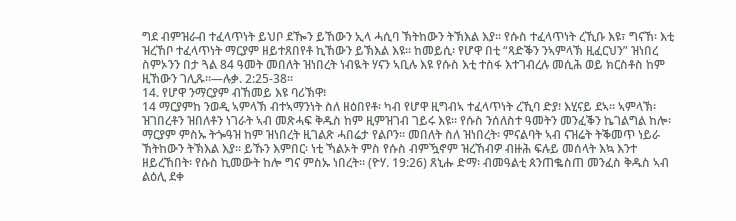ግደ ብምዝራብ ተፈላጥነት ይህቦ ደዀን ይኸውን ኢላ ሓሲባ ኽትከውን ትኽእል እያ። የሱስ ተፈላጥነት ረኺቡ እዩ፣ ግናኸ፡ እቲ ዝረኸቦ ተፈላጥነት ማርያም ዘይተጸበየቶ ኪኸውን ይኽእል እዩ። ከመይሲ፡ የሆዋ በቲ “ጻድቕን ንኣምላኽ ዚፈርህን” ዝነበረ ስምኦንን በታ ጓል 84 ዓመት መበለት ዝነበረት ነብዪት ሃናን ኣቢሉ እዩ የሱስ እቲ ተስፋ እተገብረሉ መሲሕ ወይ ክርስቶስ ከም ዚኸውን ገሊጹ።—ሉቃ. 2:25-38።
14. የሆዋ ንማርያም ብኸመይ እዩ ባሪኽዋ፧
14 ማርያምከ ንወዲ ኣምላኽ ብተኣማንነት ስለ ዘዕበየቶ፡ ካብ የሆዋ ዚግብኣ ተፈላጥነት ረኺባ ድያ፧ እሂናይ ደኣ። ኣምላኽ፡ ዝገበረቶን ዝበለቶን ነገራት ኣብ መጽሓፍ ቅዱስ ከም ዚምዝገብ ገይሩ እዩ። የሱስ ንሰለስተ ዓመትን መንፈቕን ኬገልግል ከሎ፡ ማርያም ምስኡ ትጐዓዝ ከም ዝነበረት ዚገልጽ ሓበሬታ የልቦን። መበለት ስለ ዝነበረት፡ ምናልባት ኣብ ናዝሬት ትቕመጥ ነይራ ኽትከውን ትኽእል እያ። ይኹን እምበር፡ ነቲ ኻልኦት ምስ የሱስ ብምዃኖም ዝረኸብዎ ብዙሕ ፍሉይ መሰላት እኳ እንተ ዘይረኸበት፡ የሱስ ኪመውት ከሎ ግና ምስኡ ነበረት። (ዮሃ. 19:26) ጸኒሑ ድማ፡ ብመዓልቲ ጰንጠቈስጠ መንፈስ ቅዱስ ኣብ ልዕሊ ደቀ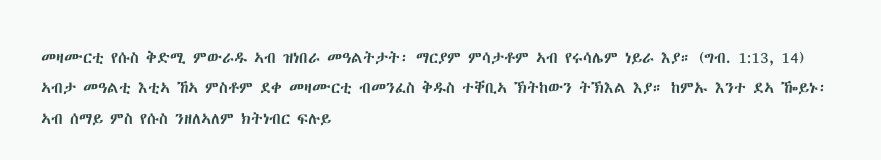መዛሙርቲ የሱስ ቅድሚ ምውራዱ ኣብ ዝነበራ መዓልትታት፡ ማርያም ምሳታቶም ኣብ የሩሳሌም ነይራ እያ። (ግብ. 1:13, 14) ኣብታ መዓልቲ እቲኣ ኸኣ ምስቶም ደቀ መዛሙርቲ ብመንፈስ ቅዱስ ተቐቢኣ ኽትከውን ትኽእል እያ። ከምኡ እንተ ደኣ ዀይኑ፡ ኣብ ሰማይ ምስ የሱስ ንዘለኣለም ክትነብር ፍሉይ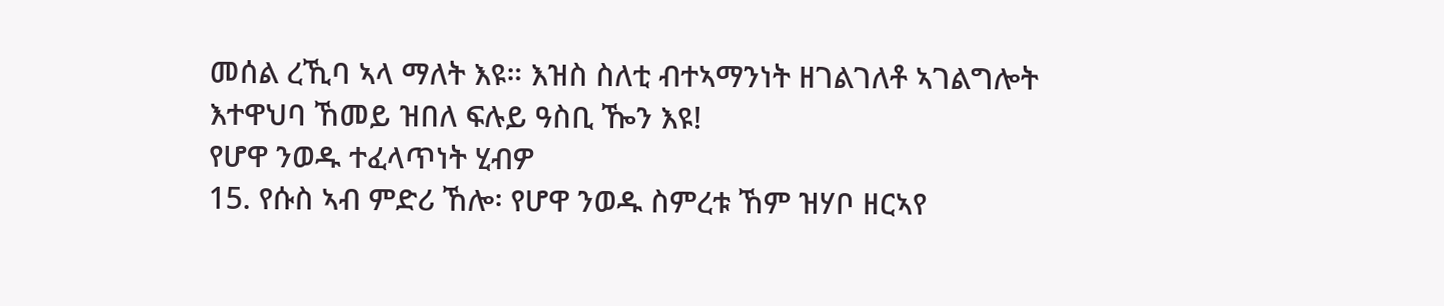መሰል ረኺባ ኣላ ማለት እዩ። እዝስ ስለቲ ብተኣማንነት ዘገልገለቶ ኣገልግሎት እተዋህባ ኸመይ ዝበለ ፍሉይ ዓስቢ ዀን እዩ!
የሆዋ ንወዱ ተፈላጥነት ሂብዎ
15. የሱስ ኣብ ምድሪ ኸሎ፡ የሆዋ ንወዱ ስምረቱ ኸም ዝሃቦ ዘርኣየ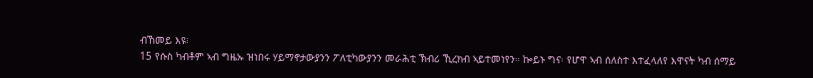ብኸመይ እዩ፧
15 የሱስ ካብቶም ኣብ ግዜኡ ዝነበሩ ሃይማኖታውያንን ፖለቲካውያንን መራሕቲ ኽብሪ ኺረክብ ኣይተመነየን። ኰይኑ ግና፡ የሆዋ ኣብ ሰለስተ እተፈላለየ እዋናት ካብ ሰማይ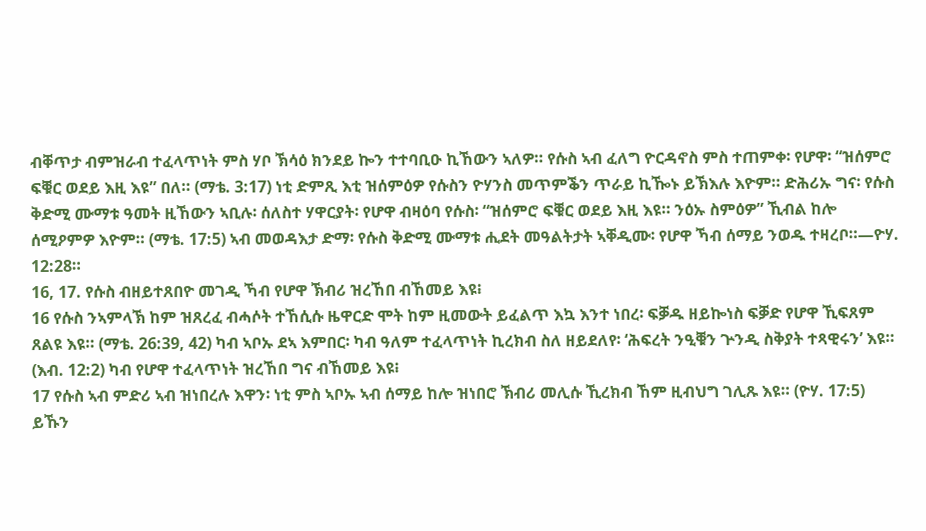ብቐጥታ ብምዝራብ ተፈላጥነት ምስ ሃቦ ኽሳዕ ክንደይ ኰን ተተባቢዑ ኪኸውን ኣለዎ። የሱስ ኣብ ፈለግ ዮርዳኖስ ምስ ተጠምቀ፡ የሆዋ፡ “ዝሰምሮ ፍቑር ወደይ እዚ እዩ” በለ። (ማቴ. 3:17) ነቲ ድምጺ እቲ ዝሰምዕዎ የሱስን ዮሃንስ መጥምቕን ጥራይ ኪዀኑ ይኽእሉ እዮም። ድሕሪኡ ግና፡ የሱስ ቅድሚ ሙማቱ ዓመት ዚኸውን ኣቢሉ፡ ሰለስተ ሃዋርያት፡ የሆዋ ብዛዕባ የሱስ፡ “ዝሰምሮ ፍቑር ወደይ እዚ እዩ። ንዕኡ ስምዕዎ” ኺብል ከሎ ሰሚዖምዎ እዮም። (ማቴ. 17:5) ኣብ መወዳእታ ድማ፡ የሱስ ቅድሚ ሙማቱ ሒደት መዓልትታት ኣቐዲሙ፡ የሆዋ ኻብ ሰማይ ንወዱ ተዛረቦ።—ዮሃ. 12:28።
16, 17. የሱስ ብዘይተጸበዮ መገዲ ኻብ የሆዋ ኽብሪ ዝረኸበ ብኸመይ እዩ፧
16 የሱስ ንኣምላኽ ከም ዝጸረፈ ብሓሶት ተኸሲሱ ዜዋርድ ሞት ከም ዚመውት ይፈልጥ እኳ እንተ ነበረ፡ ፍቓዱ ዘይኰነስ ፍቓድ የሆዋ ኺፍጸም ጸልዩ እዩ። (ማቴ. 26:39, 42) ካብ ኣቦኡ ደኣ እምበር፡ ካብ ዓለም ተፈላጥነት ኪረክብ ስለ ዘይደለየ፡ ‘ሕፍረት ንዒቑን ጕንዲ ስቅያት ተጻዊሩን’ እዩ። (እብ. 12:2) ካብ የሆዋ ተፈላጥነት ዝረኸበ ግና ብኸመይ እዩ፧
17 የሱስ ኣብ ምድሪ ኣብ ዝነበረሉ እዋን፡ ነቲ ምስ ኣቦኡ ኣብ ሰማይ ከሎ ዝነበሮ ኽብሪ መሊሱ ኺረክብ ኸም ዚብህግ ገሊጹ እዩ። (ዮሃ. 17:5) ይኹን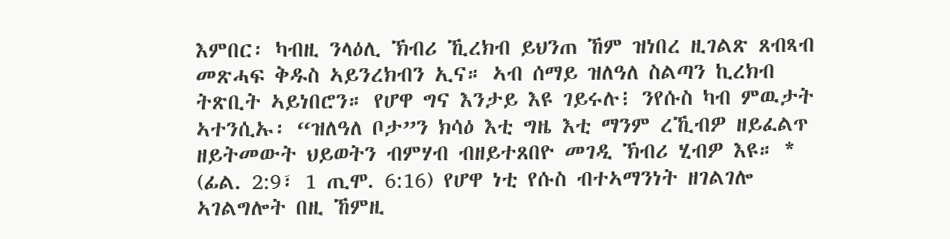እምበር፡ ካብዚ ንላዕሊ ኽብሪ ኺረክብ ይህንጠ ኸም ዝነበረ ዚገልጽ ጸብጻብ መጽሓፍ ቅዱስ ኣይንረክብን ኢና። ኣብ ሰማይ ዝለዓለ ስልጣን ኪረክብ ትጽቢት ኣይነበሮን። የሆዋ ግና እንታይ እዩ ገይሩሉ፧ ንየሱስ ካብ ምዉታት ኣተንሲኡ፡ “ዝለዓለ ቦታ”ን ክሳዕ እቲ ግዜ እቲ ማንም ረኺብዎ ዘይፈልጥ ዘይትመውት ህይወትን ብምሃብ ብዘይተጸበዮ መገዲ ኽብሪ ሂብዎ እዩ። * (ፊል. 2:9፣ 1 ጢሞ. 6:16) የሆዋ ነቲ የሱስ ብተኣማንነት ዘገልገሎ ኣገልግሎት በዚ ኸምዚ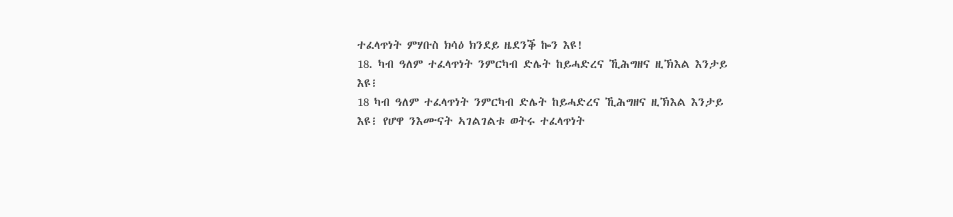ተፈላጥነት ምሃቡስ ክሳዕ ክንደይ ዜደንቕ ኰን እዩ!
18. ካብ ዓለም ተፈላጥነት ንምርካብ ድሌት ከይሓድረና ኺሕግዘና ዚኽእል እንታይ እዩ፧
18 ካብ ዓለም ተፈላጥነት ንምርካብ ድሌት ከይሓድረና ኺሕግዘና ዚኽእል እንታይ እዩ፧ የሆዋ ንእሙናት ኣገልገልቱ ወትሩ ተፈላጥነት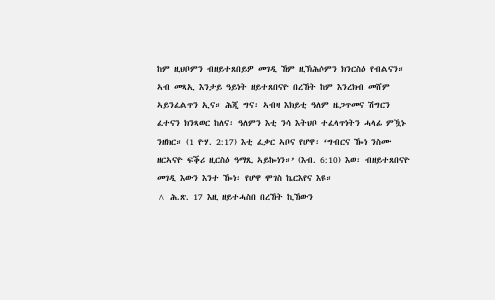ከም ዚህቦምን ብዘይተጸበይዎ መገዲ ኸም ዚኽሕሶምን ክንርስዕ የብልናን። ኣብ መጻኢ እንታይ ዓይነት ዘይተጸበናዮ በረኸት ከም እንረክብ መሸም ኣይንፈልጥን ኢና። ሕጂ ግና፡ ኣብዛ እክይቲ ዓለም ዜጋጥመና ሽግርን ፈተናን ክንጻወር ከለና፡ ዓለምን እቲ ንሳ እትህቦ ተፈላጥነትን ሓላፊ ምዃኑ ንዘክር። (1 ዮሃ. 2:17) እቲ ፈቃር ኣቦና የሆዋ፡ ‘ግብርና ዀነ ንስሙ ዘርኣናዮ ፍቕሪ ዚርስዕ ዓማጺ ኣይኰነን።’ (እብ. 6:10) እወ፡ ብዘይተጸበናዮ መገዲ እውን እንተ ዀነ፡ የሆዋ ሞገስ ኬርእየና እዩ።
^ ሕ.ጽ. 17 እዚ ዘይተሓስበ በረኸት ኪኸውን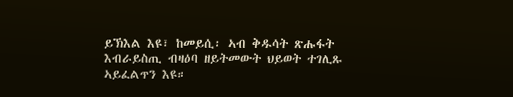ይኽእል እዩ፣ ከመይሲ፡ ኣብ ቅዱሳት ጽሑፋት እብራይስጢ ብዛዕባ ዘይትመውት ህይወት ተገሊጹ ኣይፈልጥን እዩ።